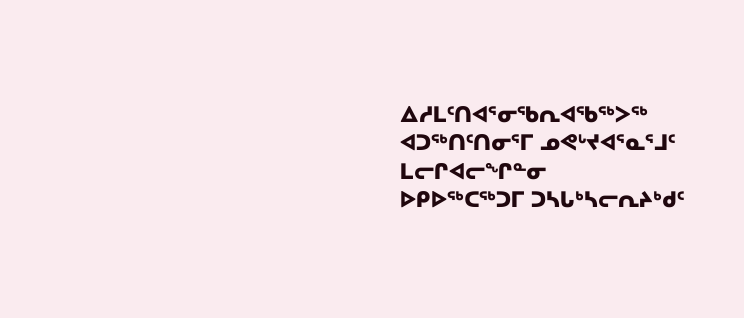ᐃᓱᒪᑦᑎᐊᕐᓂᖃᕆᐊᖃᖅᐳᖅ ᐊᑐᖅᑎᑦᑎᓂᕐᒥ ᓄᕙᒡᔪᐊᕐᓇᕐᒧᑦ ᒪᓕᒋᐊᓕᖏᓐᓂ
ᐅᑭᐅᖅᑕᖅᑐᒥ ᑐᓴᒐᒃᓴᓕᕆᔨᒃᑯᑦ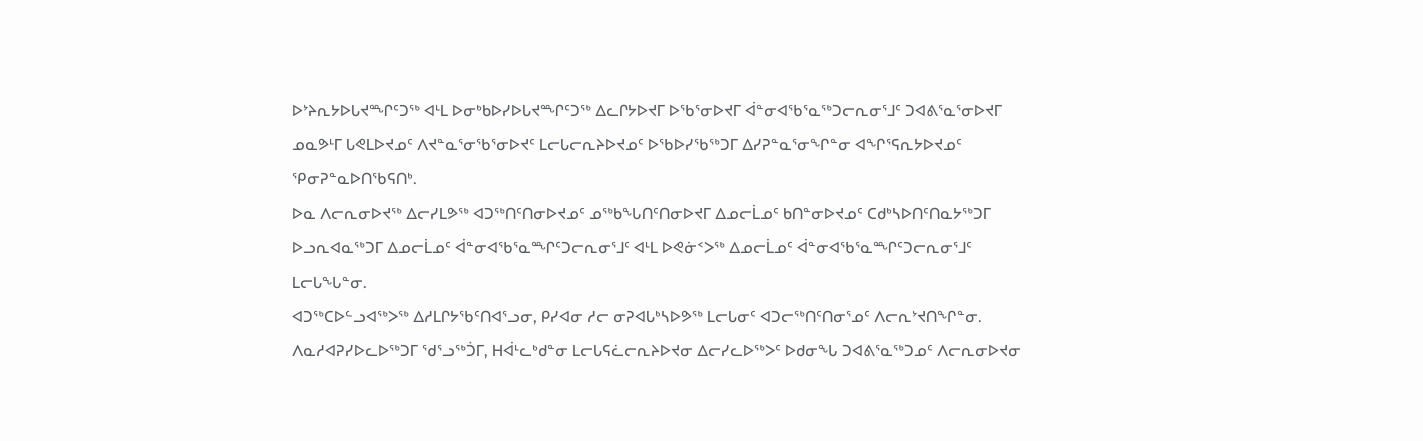ᐅᔾᔨᕆᔭᐅᒐᔪᙱᑦᑐᖅ ᐊᒻᒪ ᐅᓂᒃᑲᐅᓯᐅᒐᔪᙱᑦᑐᖅ ᐃᓚᒋᔭᐅᔪᒥ ᐅᖃᕐᓂᐅᔪᒥ ᐋᓐᓂᐊᖃᕐᓇᖅᑐᓕᕆᓂᕐᒧᑦ ᑐᐊᕕᕐᓇᕐᓂᐅᔪᒥ ᓄᓇᕗᒻᒥ ᒐᕙᒪᐅᔪᓄᑦ ᐱᔪᓐᓇᕐᓂᖃᕐᓂᐅᔪᑦ ᒪᓕᒐᓕᕆᔨᐅᔪᓄᑦ ᐅᖃᐅᓯᖃᖅᑐᒥ ᐃᓯᕈᓐᓇᕐᓂᖏᓐᓂ ᐊᖏᕐᕋᕆᔭᐅᔪᓄᑦ ᕿᓂᕈᓐᓇᐅᑎᖃᕋᑎᒃ.
ᐅᓇ ᐱᓕᕆᓂᐅᔪᖅ ᐃᓕᓯᒪᕗᖅ ᐊᑐᖅᑎᑦᑎᓂᐅᔪᓄᑦ ᓄᖅᑲᖓᑎᑦᑎᓂᐅᔪᒥ ᐃᓄᓕᒫᓄᑦ ᑲᑎᓐᓂᐅᔪᓄᑦ ᑕᑯᒃᓴᐅᑎᑦᑎᓇᔭᖅᑐᒥ ᐅᓗᕆᐊᓇᖅᑐᒥ ᐃᓄᓕᒫᓄᑦ ᐋᓐᓂᐊᖃᕐᓇᙱᑦᑐᓕᕆᓂᕐᒧᑦ ᐊᒻᒪ ᐅᕙᓃᑉᐳᖅ ᐃᓄᓕᒫᓄᑦ ᐋᓐᓂᐊᖃᕐᓇᙱᑦᑐᓕᕆᓂᕐᒧᑦ ᒪᓕᒐᖓᓐᓂ.
ᐊᑐᖅᑕᐅᓪᓗᐊᖅᐳᖅ ᐃᓱᒪᒋᔭᖃᑦᑎᐊᕐᓗᓂ, ᑭᓯᐊᓂ ᓱᓕ ᓂᕈᐊᒐᒃᓴᐅᕗᖅ ᒪᓕᒐᓂᑦ ᐊᑐᓕᖅᑎᑦᑎᓂᕐᓄᑦ ᐱᓕᕆᔾᔪᑎᖏᓐᓂ.
ᐱᓇᓱᐊᕈᓯᐅᓚᐅᖅᑐᒥ ᖁᕐᓗᖅᑑᒥ, ᕼᐋᒻᓚᒃᑯᓐᓂ ᒪᓕᒐᕋᓛᓕᕆᔨᐅᔪᓂ ᐃᓕᓯᓚᐅᖅᐳᑦ ᐅᑯᓂᖓ ᑐᐊᕕᕐᓇᖅᑐᓄᑦ ᐱᓕᕆᓂᐅᔪᓂ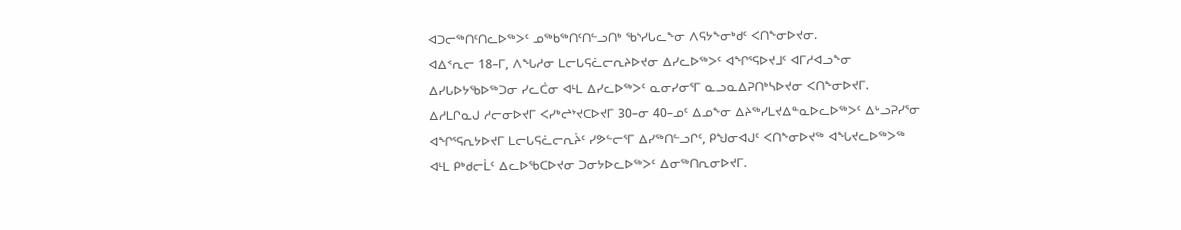ᐊᑐᓕᖅᑎᑦᑎᓚᐅᖅᐳᑦ ᓄᖅᑲᖅᑎᑦᑎᓪᓗᑎᒃ ᖃᔅᓯᒐᓚᖕᓂ ᐱᕋᔭᖕᓂᒃᑯᑦ ᐸᑎᖕᓂᐅᔪᓂ.
ᐊᐃᑉᕆᓕ 18–ᒥ, ᐱᖓᓱᓂ ᒪᓕᒐᕋᓛᓕᕆᔨᐅᔪᓂ ᐃᓯᓚᐅᖅᐳᑦ ᐊᖏᕐᕋᐅᔪᒧᑦ ᐊᒥᓱᐊᓗᖕᓂ ᐃᓯᒐᐅᔭᖃᐅᖅᑐᓂ ᓯᓚᑖᓂ ᐊᒻᒪ ᐃᓯᓚᐅᖅᐳᑦ ᓇᓂᓯᓂᕐᒥ ᓇᓗᓇᐃᕈᑎᒃᓴᐅᔪᓂ ᐸᑎᖕᓂᐅᔪᒥ.
ᐃᓱᒪᒋᓇᒍ ᓱᓕᓂᐅᔪᒥ ᐸᓯᒃᖠᔾᔪᑕᐅᔪᒥ 30–ᓂ 40–ᓄᑦ ᐃᓄᖕᓂ ᐃᔨᖅᓯᒪᔪᐃᓐᓇᐅᓚᐅᖅᐳᑦ ᐃᒡᓗᕈᓯᕐᓂ ᐊᖏᕐᕋᕆᔭᐅᔪᒥ ᒪᓕᒐᕋᓛᓕᕆᔩᑦ ᓯᕗᓪᓕᕐᒥ ᐃᓯᖅᑎᓪᓗᒋᑦ, ᑭᖑᓂᐊᒍᑦ ᐸᑎᖕᓂᐅᔪᖅ ᐊᖓᔪᓚᐅᖅᐳᖅ ᐊᒻᒪ ᑭᒃᑯᓕᒫᑦ ᐃᓚᐅᖃᑕᐅᔪᓂ ᑐᓂᔭᐅᓚᐅᖅᐳᑦ ᐃᓂᖅᑎᕆᓂᐅᔪᒥ.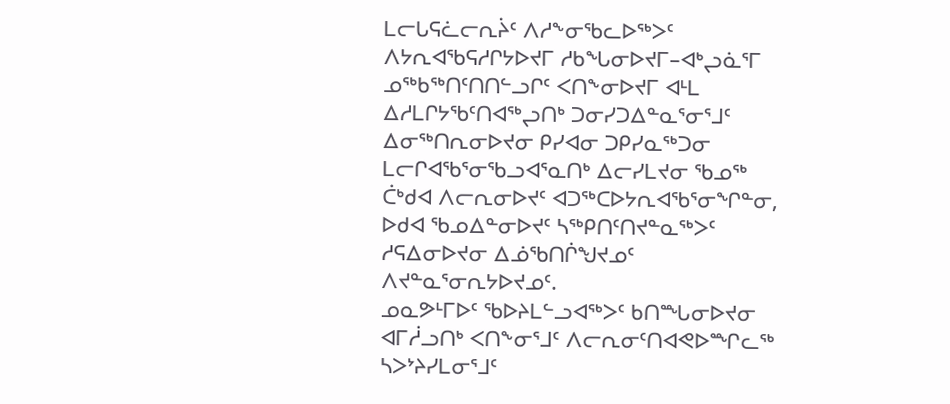ᒪᓕᒐᕋᓛᓕᕆᔩᑦ ᐱᓱᖕᓂᖃᓚᐅᖅᐳᑦ ᐱᔭᕆᐊᖃᕋᓱᒋᔭᐅᔪᒥ ᓱᑲᖓᓂᐅᔪᒥ–ᐊᒃᖢᓈᕐᒥ ᓄᖅᑲᖅᑎᑦᑎᑎᓪᓗᒋᑦ ᐸᑎᖕᓂᐅᔪᒥ ᐊᒻᒪ ᐃᓱᒪᒋᔭᖃᑦᑎᐊᖅᖢᑎᒃ ᑐᓂᓯᑐᐃᓐᓇᕐᓂᕐᒧᑦ ᐃᓂᖅᑎᕆᓂᐅᔪᓂ ᑭᓯᐊᓂ ᑐᑭᓯᓇᖅᑐᓂ ᒪᓕᒋᐊᖃᕐᓂᖃᓗᐊᕐᓇᑎᒃ ᐃᓕᓯᒪᔪᓂ ᖃᓄᖅ ᑖᒃᑯᐊ ᐱᓕᕆᓂᐅᔪᑦ ᐊᑐᖅᑕᐅᔭᕆᐊᖃᕐᓂᖏᓐᓂ, ᐅᑯᐊ ᖃᓄᐃᓐᓂᐅᔪᑦ ᓴᖅᑭᑎᑦᑎᔪᓐᓇᖅᐳᑦ ᓱᕋᐃᓂᐅᔪᓂ ᐃᓅᖃᑎᒌᖑᔪᓄᑦ ᐱᔪᓐᓇᕐᓂᕆᔭᐅᔪᓄᑦ.
ᓄᓇᕗᒻᒥᐅᑦ ᖃᐅᔨᒪᓪᓗᐊᖅᐳᑦ ᑲᑎᙵᓂᐅᔪᓂ ᐊᒥᓲᓗᑎᒃ ᐸᑎᖕᓂᕐᒧᑦ ᐱᓕᕆᓂᑦᑎᐊᕙᐅᙱᓚᖅ ᓴᐳᔾᔨᓯᒪᓂᕐᒧᑦ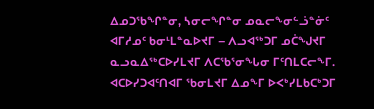ᐃᓄᑐᖃᖏᓐᓂ, ᓴᓂᓕᖏᓐᓂ ᓄᓇᓕᖕᓂᓪᓘᓐᓃᑦ ᐊᒥᓱᓄᑦ ᑲᓂᒻᒪᓐᓇᐅᔪᒥ – ᐱᓗᐊᖅᑐᒥ ᓄᑖᖑᔪᒥ ᓇᓗᓇᐃᖅᑕᐅᓯᒪᔪᒥ ᐱᑕᖃᕐᓂᖓᓂ ᒥᑦᑎᒪᑕᓕᖕᒥ.
ᐊᑕᐅᓯᑐᐊᑦᑎᐊᒥ ᖃᓂᒪᔪᒥ ᐃᓄᖕᒥ ᐅᐸᒃᓯᒪᑲᑕᒃᑐᒥ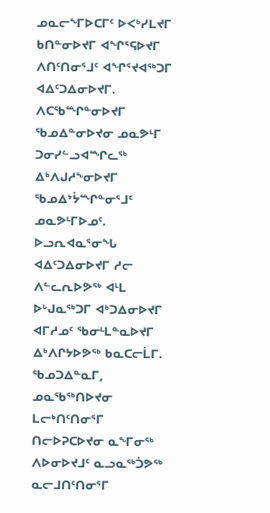ᓄᓇᓕᖕᒥᐅᑕᒥᑦ ᐅᐸᒃᓯᒪᔪᒥ ᑲᑎᓐᓂᐅᔪᒥ ᐊᖏᕐᕋᐅᔪᒥ ᐱᑎᑦᑎᓂᕐᒧᑦ ᐊᖏᕐᔪᐊᖅᑐᒥ ᐊᐃᑦᑐᐃᓂᐅᔪᒥ.
ᐱᑕᖃᙱᓐᓂᐅᔪᒥ ᖃᓄᐃᓐᓂᐅᔪᓂ ᓄᓇᕗᒻᒥ ᑐᓂᓯᓪᓗᐊᙱᓚᖅ ᐃᒃᐱᒍᓱᖕᓂᐅᔪᒥ ᖃᓄᐃᔾᔮᙱᓐᓂᕐᒧᑦ ᓄᓇᕗᒻᒥᐅᓄᑦ. ᐅᓗᕆᐊᓇᕐᓂᖓ ᐊᐃᑦᑐᐃᓂᐅᔪᒥ ᓱᓕ ᐱᓪᓚᕆᐅᕗᖅ ᐊᒻᒪ ᐅᒡᒍᓇᖅᑐᒥ ᐊᒃᑐᐃᓂᐅᔪᒥ ᐊᒥᓱᓄᑦ ᖃᓂᒻᒪᓐᓇᐅᔪᒥ ᐃᒃᐱᒋᔭᐅᕗᖅ ᑲᓇᑕᓕᒫᒥ.
ᖃᓄᑐᐃᓐᓇᒥ, ᓄᓇᖃᖅᑎᐅᔪᓂ ᒪᓕᒃᑎᑦᑎᓂᕐᒥ ᑎᓕᐅᕈᑕᐅᔪᓂ ᓇᖕᒥᓂᖅ ᐱᐅᓂᐅᔪᒧᑦ ᓇᓗᓇᖅᑑᕗᖅ ᓇᓕᒧᑎᑦᑎᓂᕐᒥ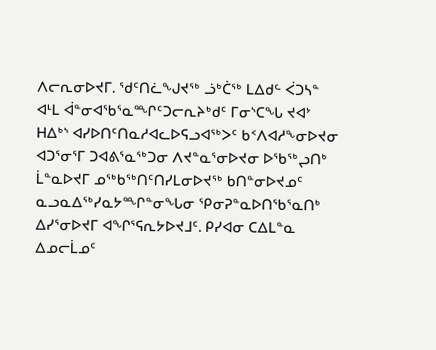ᐱᓕᕆᓂᐅᔪᒥ. ᖁᑦᑎᓛᖑᔪᖅ ᓘᒃᑖᖅ ᒪᐃᑯᓪ ᐹᑐᓴᓐ ᐊᒻᒪ ᐋᓐᓂᐊᖃᕐᓇᙱᑦᑐᓕᕆᔨᒃᑯᑦ ᒥᓂᔅᑕᖓ ᔪᐊᔾ ᕼᐃᒃᔅ ᐊᓯᐅᑎᑦᑎᓇᓱᐊᓚᐅᕋᓗᐊᖅᐳᑦ ᑲᑉᐱᐊᓱᖕᓂᐅᔪᓂ ᐊᑐᕐᓂᕐᒥ ᑐᐊᕕᕐᓇᖅᑐᓂ ᐱᔪᓐᓇᕐᓂᐅᔪᓂ ᐅᖃᖅᖢᑎᒃ ᒫᓐᓇᐅᔪᒥ ᓄᖅᑲᖅᑎᑦᑎᓯᒪᓂᐅᔪᖅ ᑲᑎᓐᓂᐅᔪᓄᑦ ᓇᓗᓇᐃᖅᓯᓇᔭᙱᓐᓂᖓᓂ ᕿᓂᕈᓐᓇᐅᑎᖃᕐᓇᑎᒃ ᐃᓯᕐᓂᐅᔪᒥ ᐊᖏᕐᕋᕆᔭᐅᔪᒧᑦ. ᑭᓯᐊᓂ ᑕᐃᒪᓐᓇ ᐃᓄᓕᒫᓄᑦ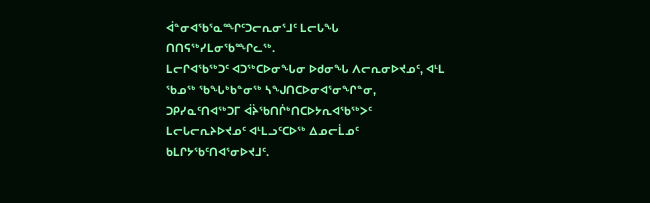ᐋᓐᓂᐊᖃᕐᓇᙱᑦᑐᓕᕆᓂᕐᒧᑦ ᒪᓕᒐᖓ ᑎᑎᕋᖅᓯᒪᓂᖃᙱᓚᖅ.
ᒪᓕᒋᐊᖃᖅᑐᑦ ᐊᑐᖅᑕᐅᓂᖓᓂ ᐅᑯᓂᖓ ᐱᓕᕆᓂᐅᔪᓄᑦ, ᐊᒻᒪ ᖃᓄᖅ ᖃᖓᒃᑲᓐᓂᖅ ᓴᖑᑎᑕᐅᓂᐊᕐᓂᖏᓐᓂ, ᑐᑭᓯᓇᑦᑎᐊᖅᑐᒥ ᐋᔩᖃᑎᒌᒃᑎᑕᐅᔭᕆᐊᖃᖅᐳᑦ ᒪᓕᒐᓕᕆᔨᐅᔪᓄᑦ ᐊᒻᒪᓗᑦᑕᐅᖅ ᐃᓄᓕᒫᓄᑦ ᑲᒪᒋᔭᖃᑦᑎᐊᕐᓂᐅᔪᒧᑦ.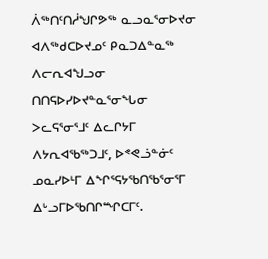ᐲᖅᑎᑦᑎᓲᖑᒋᕗᖅ ᓇᓗᓇᕐᓂᐅᔪᓂ ᐊᐱᖅᑯᑕᐅᔪᓄᑦ ᑭᓇᑐᐃᓐᓇᖅ ᐱᓕᕆᐊᖑᓗᓂ ᑎᑎᕋᐅᓯᐅᔪᓐᓇᕐᓂᖓᓂ ᐳᓚᕋᕐᓂᕐᒧᑦ ᐃᓚᒋᔭᒥ ᐱᔭᕆᐊᖃᖅᑐᒧᑦ, ᐅᕝᕙᓘᓐᓃᑦ ᓄᓇᓯᐅᒻᒥ ᐃᖏᕐᕋᔭᖃᑎᖃᕐᓂᕐᒥ ᐃᒡᓗᒥᐅᖃᑎᒋᙱᑕᒥᑦ.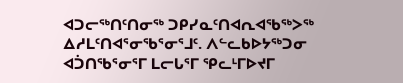ᐊᑐᓕᖅᑎᑦᑎᓂᖅ ᑐᑭᓯᓇᑦᑎᐊᕆᐊᖃᖅᐳᖅ ᐃᓱᒪᑦᑎᐊᕐᓂᖃᕐᓂᕐᒧᑦ. ᐱᓪᓚᑲᐅᔭᖅᑐᓂ ᐊᑑᑎᖃᕐᓂᕐᒥ ᒪᓕᒐᕐᒥ ᕿᓚᒻᒥᐅᔪᒥ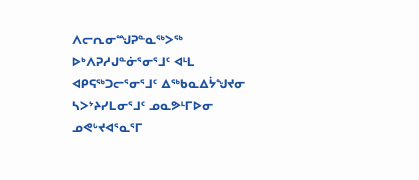ᐱᓕᕆᓂᙳᕈᓐᓇᖅᐳᖅ ᐅᒃᐱᕈᓱᒍᓐᓃᕐᓂᕐᒧᑦ ᐊᒻᒪ ᐊᑭᕋᖅᑐᓕᕐᓂᕐᒧᑦ ᐃᖅᑲᓇᐃᔮᖑᔪᓂ ᓴᐳᔾᔨᓯᒪᓂᕐᒧᑦ ᓄᓇᕗᒻᒥᐅᓂ ᓄᕙᒡᔪᐊᕐᓇᕐᒥ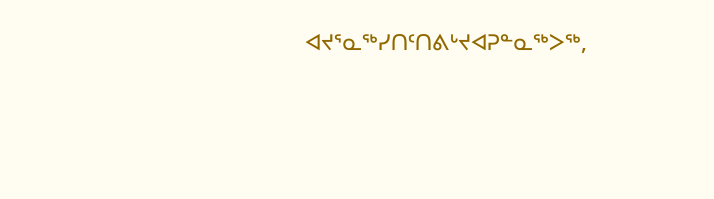ᐊᔪᕐᓇᖅᓯᑎᑦᑎᕕᒡᔪᐊᕈᓐᓇᖅᐳᖅ,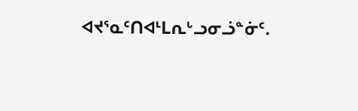ᐊᔪᕐᓇᑦᑎᐊᒻᒪᕆᒡᓗᓂᓘᓐᓃᑦ.